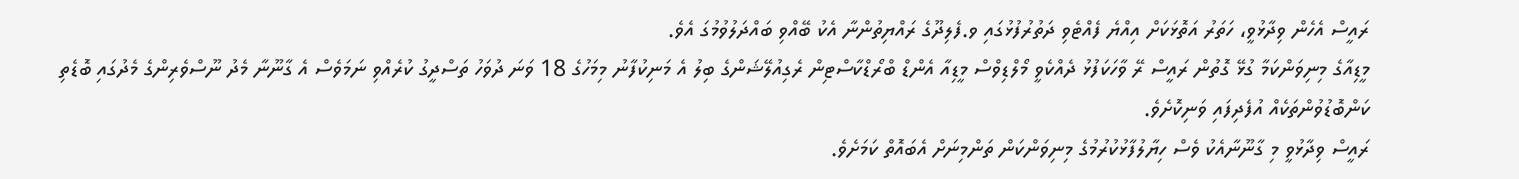ރައީސް އެހެން ވިދާޅުވީ، ހަތަރު އަތޮޅަކަށް އިއްޔެ ފެއްޓެވި ދަތުރުފުޅުގައި ވ.ފެލިދޫގެ ރައްޔިތުންނާ އެކު ބޭއްވި ބައްދަލުވުމުގަ އެވެ.
މީޑިއާގެ މިނިވަންކަމާ ގުޅޭ ގޮތުން ރައީސް ރޭ ވާހަކަފުޅު ދެއްކެވީ މޯލްޑިވްސް މީޑިއާ އެންޑް ބްރޯޑްކާސްޓިން ރެގިއުލޭޝަންގެ ބިލު އެ މަނިކުފާނު މިމަހުގެ 18 ވަނަ ދުވަހު ތަސްދީގު ކުރެއްވި ނަމަވެސް އެ ގާނޫނާ މެދު ނޫސްވެރިންގެ މެދުގައި ބޮޑެތި ކަންބޮޑުވުންތަކެއް އުފެދިފައި ވަނިކޮށެވެ.
ރައީސް ވިދާޅުވީ މި ގާނޫނާއެކު ވެސް ހިޔާލުފާޅުކުރުމުގެ މިނިވަންކަން ތަންމިނަށް އެބައޮތް ކަމަށެވެ.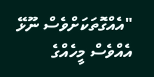"އެއްގޮތަކަށްވެސް ނޫޅޭ އެއްވެސް މީހެއްގެ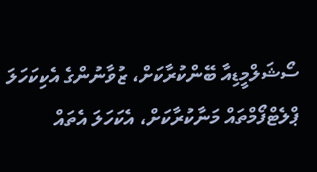ސޯޝަލްމީޑިއާ ބޭންކުރާކަށް، ޒުވާނުންގެ އެކިކަހަލަ ޕްލެޓްފޯމްތައް މަނާކުރާކަށް، އެކަހަލަ އެތައް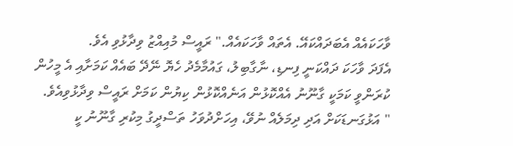ވާހަކައެއް އެބަދައްކައޭ. އެތައް ވާހަކައެއް." ރައީސް މުއިއްޒު ވިދާޅުވި އެވެ.
އެފަދަ ވާހަކަ ދައްކަނީ ފިނޑި، ނާގާބިލު، ގައުމާމެދު ހެޔޮ ނޭދޭ ބައެއް ކަމަށާއި އެ މީހުން ކުރަންވީ ކަމަކީ ގާނޫނު އެއްކޮޅުން އަނެއްކޮޅުން ކިޔުން ކަމަށް ރައީސް ވިދާޅުވިއެވެ.
" އަޅުގަނޑަކަށް އަދި ދިމަލެއް ނުވޭ، އިހަށްދުވަހު ތަސްދީގު މިކުރި ގާނޫނު ކީ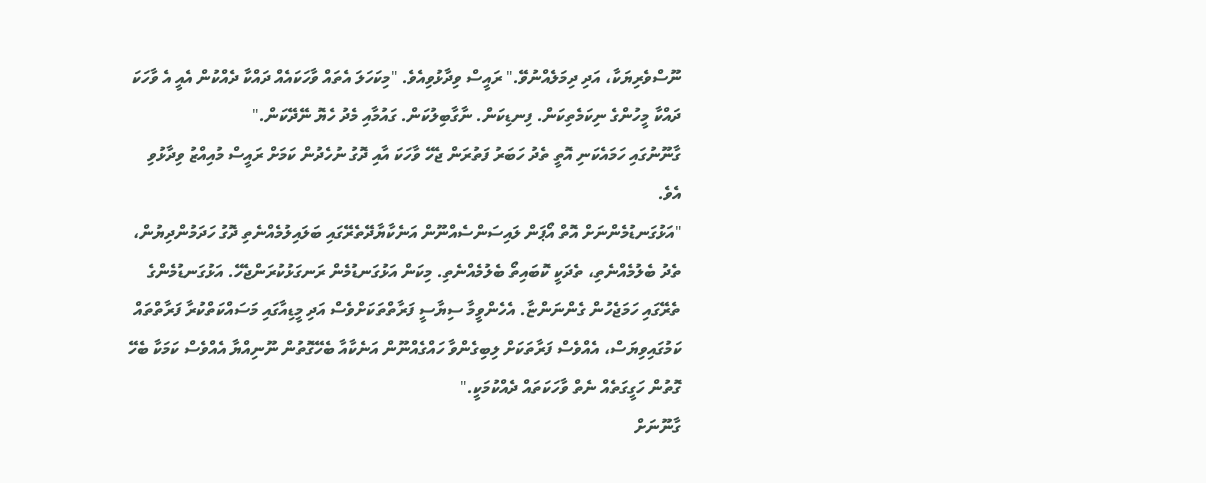ނޫސްވެރިޔަކާ، އަދި ދިމަލެއްނުވޭ." ރައީސް ވިދާޅުވިއެވެ. "މިކަހަލަ އެތައް ވާހަކައެއް ދައްކާ ދެއްކުން އެއީ އެ ވާހަކަ ދައްކާ މީހުންގެ ނިކަމެތިކަން. ފިނޑިކަން. ނާގާބިލުކަން. ގައުމާއި މެދު ހެޔޮ ނޭދޭކަން."
ގާނޫނުގައި ހަމައެކަނި އޮތީ ތެދު ހަބަރު ފަތުރަން ޖެހޭ ވާހަކަ އާއި ދޮގު ނުހެދުން ކަމަށް ރައީސް މުއިއްޒު ވިދާޅުވި އެވެ.
"އަޅުގަނޑުމެންނަށް އޮތް އޯޕަން ލައިސަންސެއްނޫން އަނެކާޔާދޭތެރޭގައި ބަލައިލުމެއްނެތި ދޮގު ހަދަމުންދިޔުން، ތެދު ބެލުމެއްނެތި، ތެދަކީ ކޮބައިތޯ ބެލުމެއްނެތި. މިކަން އަޅުގަނޑުމެން ރަނގަޅުކުރަންޖެހޭ. އަޅުގަނޑުމެންގެ ތެރޭގައި ހަމަޖެހުން ގެންނަންޏާ. އެހެންވީމާ ސިޔާސީ ފަރާތްތަކަށްވެސް އަދި މީޑިއާގައި މަސައްކަތްކުރާ ފަރާތްތައް ކަމުގައިވިޔަސް، އެއްވެސް ފަރާތަކަށް ލިބިގެންވާ ހައްގެއްނޫން އަނެކާއާ ބެހޭގޮތުން ނޫނިއްޔާ އެއްވެސް ކަމަކާ ބެހޭ ގޮތުން ހަގީގަތެއް ނެތް ވާހަކަތައް ދެއްކުމަކީ."
ގާނޫނަށް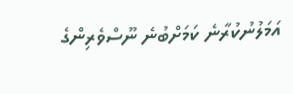އަމަލުނުކުރާނެ ކަމަށްބުނެ ނޫސްވެރިންގެ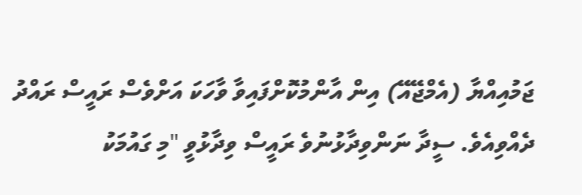ޖަމުއިއްޔާ (އެމްޖޭއޭ) އިން އާންމުކޮށްފައިވާ ވާހަކަ އަށްވެސް ރައީސް ރައްދު ދެއްވިއެވެ. ސީދާ ނަންވިދާޅުނުވެ ރައީސް ވިދާޅުވީ "މި ގައުމަކު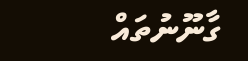ގާނޫނުތައް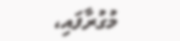މުގުރާފައި،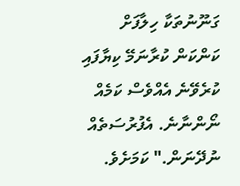ގަނޫނުތަކާ ހިލާފަށް ކަންކަން ކުރާނަމޭ ކިޔާފައި ކުރެވޭނެ އެއްވެސް ކަމެއް ނޯންނާނެ. އެފުރުސަތެއް ނުދޭނަން." ކަމަށެވެ.